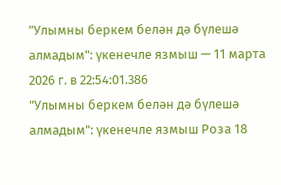"Улымны беркем белән дә бүлешә алмадым": үкенечле язмыш — 11 марта 2026 г. в 22:54:01.386
"Улымны беркем белән дә бүлешә алмадым": үкенечле язмыш Роза 18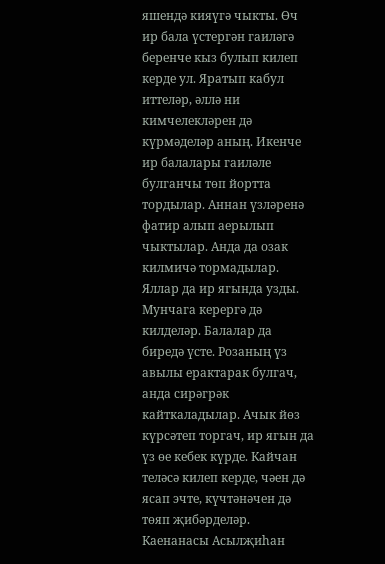яшендә кияүгә чыкты. Өч ир бала үстергән гаиләгә беренче кыз булып килеп керде ул. Яратып кабул иттеләр, әллә ни кимчелекләрен дә күрмәделәр аның. Икенче ир балалары гаиләле булганчы төп йортта тордылар. Аннан үзләренә фатир алып аерылып чыктылар. Анда да озак килмичә тормадылар. Яллар да ир ягында узды. Мунчага керергә дә килделәр. Балалар да биредә үсте. Розаның үз авылы ерактарак булгач, анда сирәгрәк кайткаладылар. Ачык йөз күрсәтеп торгач, ир ягын да үз өе кебек күрде. Кайчан теләсә килеп керде, чәен дә ясап эчте, күчтәнәчен дә төяп җибәрделәр. Каенанасы Асылҗиһан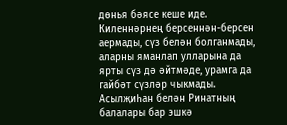дөнья бәясе кеше иде. Киленнәрнең берсеннән-берсен аермады, сүз белән болганмады, аларны яманлап улларына да ярты сүз дә әйтмәде, урамга да гайбәт сүзләр чыкмады. Асылҗиһан белән Ринатның балалары бар эшкә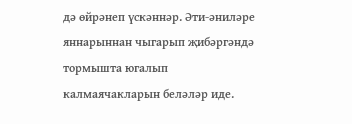дә өйрәнеп үскәннәр. Әти-әниләре яннарыннан чыгарып җибәргәндә тормышта югалып калмаячакларын беләләр иде.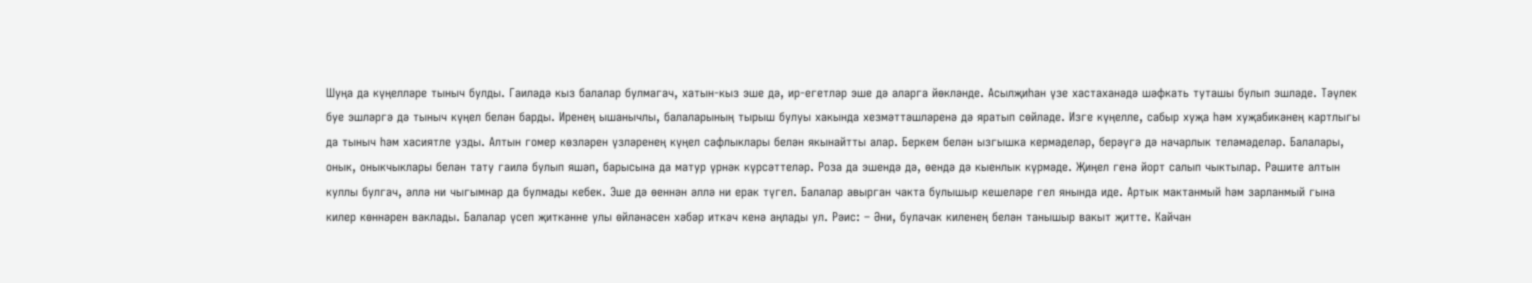Шуңа да күңелләре тыныч булды. Гаиләдә кыз балалар булмагач, хатын-кыз эше дә, ир-егетләр эше дә аларга йөкләнде. Асылҗиһан үзе хастаханәдә шәфкать туташы булып эшләде. Тәүлек буе эшләргә дә тыныч күңел белән барды. Иренең ышанычлы, балаларының тырыш булуы хакында хезмәттәшләренә дә яратып сөйләде. Изге күңелле, сабыр хуҗа һәм хуҗабикәнең картлыгы да тыныч һәм хасиятле узды. Алтын гомер көзләрен үзләренең күңел сафлыклары белән якынайтты алар. Беркем белән ызгышка кермәделәр, берәүгә дә начарлык теләмәделәр. Балалары, онык, оныкчыклары белән тату гаилә булып яшәп, барысына да матур үрнәк күрсәттеләр. Роза да эшендә дә, өендә дә кыенлык күрмәде. Җиңел генә йорт салып чыктылар. Рәшите алтын куллы булгач, әллә ни чыгымнар да булмады кебек. Эше дә өеннән әллә ни ерак түгел. Балалар авырган чакта булышыр кешеләре гел янында иде. Артык мактанмый һәм зарланмый гына килер көннәрен ваклады. Балалар үсеп җиткәнне улы өйләнәсен хәбәр иткәч кенә аңлады ул. Рәис: – Әни, булачак киленең белән танышыр вакыт җитте. Кайчан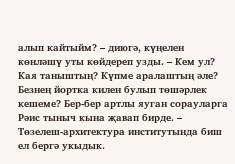алып кайтыйм? – диюгә, күңелен көнләшү уты көйдереп узды. – Кем ул? Кая таныштың? Күпме аралаштың әле? Безнең йортка килен булып төшәрлек кешеме? Бер-бер артлы яуган сорауларга Рәис тыныч кына җавап бирде. – Төзелеш-архитектура институтында биш ел бергә укыдык.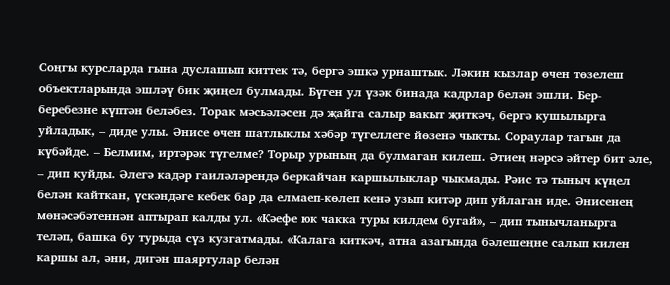Соңгы курсларда гына дуслашып киттек тә, бергә эшкә урнаштык. Ләкин кызлар өчен төзелеш объектларында эшләү бик җиңел булмады. Бүген ул үзәк бинада кадрлар белән эшли. Бер-беребезне күптән беләбез. Торак мәсьәләсен дә җайга салыр вакыт җиткәч, бергә кушылырга уйладык, – диде улы. Әнисе өчен шатлыклы хәбәр түгеллеге йөзенә чыкты. Сораулар тагын да күбәйде. – Белмим, иртәрәк түгелме? Торыр урының да булмаган килеш. Әтиең нәрсә әйтер бит әле, – дип куйды. Әлегә кадәр гаиләләрендә беркайчан каршылыклар чыкмады. Рәис тә тыныч күңел белән кайткан, үскәндәге кебек бар да елмаеп-көлеп кенә узып китәр дип уйлаган иде. Әнисенең мөнәсәбәтеннән аптырап калды ул. «Кәефе юк чакка туры килдем бугай», – дип тынычланырга теләп, башка бу турыда сүз кузгатмады. «Калага киткәч, атна азагында бәлешеңне салып килен каршы ал, әни, дигән шаяртулар белән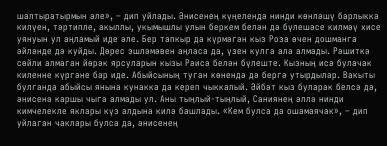шалтыратырмын әле», – дип уйлады. Әнисенең күңелендә нинди көнләшү барлыкка килүен, тәртипле, акыллы, укымышлы улын беркем белән дә бүлешәсе килмәү хисе уянуын ул аңламый иде әле. Бер тапкыр да күрмәгән кыз Роза өчен дошманга әйләнде дә куйды. Дөрес эшләмәвен аңласа да, үзен кулга ала алмады. Рәшиткә сөйли алмаган йөрәк ярсуларын кызы Рәисә белән бүлеште. Кызның исә булачак киленне күргәне бар иде. Абыйсының туган көнендә дә бергә утырдылар. Вакыты булганда абыйсы янына кунакка да кереп чыккалый. Әйбәт кыз буларак белсә дә, әнисенә каршы чыга алмады ул. Аны тыңлый-тыңлый, Саниянең әллә нинди кимчелекле яклары күз алдына килә башлады. «Кем булса да ошамаячак», – дип уйлаган чаклары булса да, әнисенең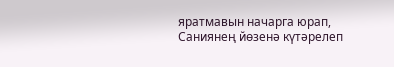яратмавын начарга юрап, Саниянең йөзенә күтәрелеп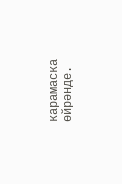карамаска өйрәнде.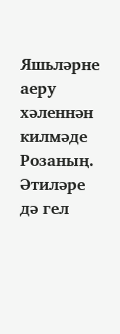Яшьләрне аеру хәленнән килмәде Розаның. Әтиләре дә гел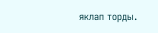яклап торды.